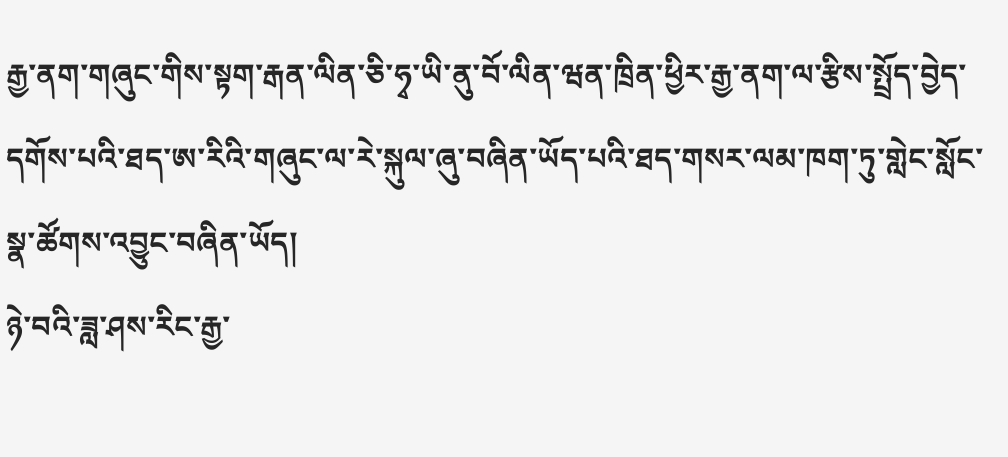རྒྱ་ནག་གཞུང་གིས་སྟག་རྒན་ལིན་ཅི་ཧྭ་ཡི་ནུ་བོ་ལིན་ཝན་ཁྲིན་ཕྱིར་རྒྱ་ནག་ལ་རྩིས་སྤྲོད་བྱེད་དགོས་པའི་ཐད་ཨ་རིའི་གཞུང་ལ་རེ་སྐུལ་ཞུ་བཞིན་ཡོད་པའི་ཐད་གསར་ལམ་ཁག་ཏུ་གླེང་སློང་སྣ་ཚོགས་འབྱུང་བཞིན་ཡོད།
ཉེ་བའི་ཟླ་ཤས་རིང་རྒྱ་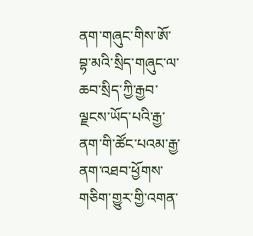ནག་གཞུང་གིས་ཨོ་བྷ་མའི་སྲིད་གཞུང་ལ་ཆབ་སྲིད་ཀྱི་རྒྱབ་ལྗངས་ཡོད་པའི་རྒྱ་ནག་གི་ཚོང་པའམ་རྒྱ་ནག་འཐབ་ཕྱོགས་གཅིག་གྱུར་གྱི་འགན་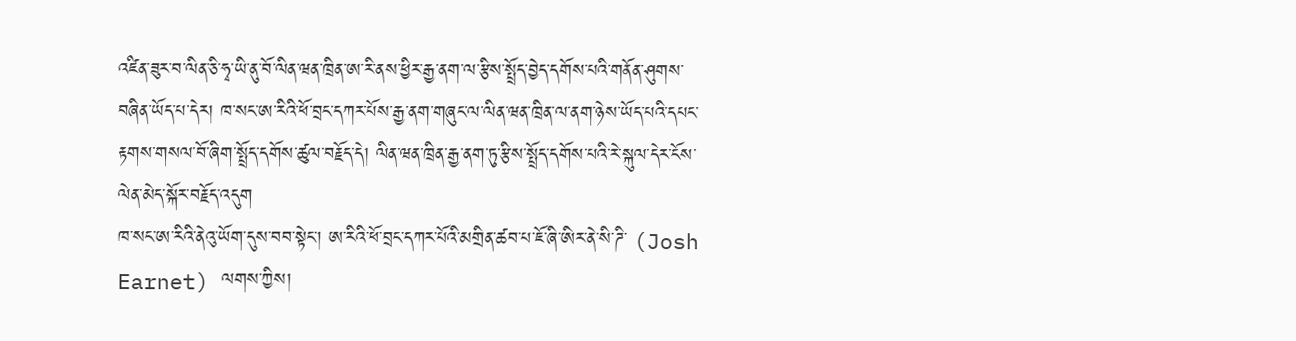འཛིན་ཟུར་བ་ལིན་ཅི་ཧྭ་ཡི་ནུ་བོ་ལིན་ཝན་ཁྲིན་ཨ་རི་ནས་ཕྱིར་རྒྱ་ནག་ལ་རྩིས་སྤྲོད་བྱེད་དགོས་པའི་གནོན་ཤུགས་བཞིན་ཡོད་པ་དེར། ཁ་སང་ཨ་རིའི་ཕོ་བྲང་དཀར་པོས་རྒྱ་ནག་གཞུང་ལ་ལིན་ཝན་ཁྲིན་ལ་ནག་ཉེས་ཡོད་པའི་དཔང་རྟགས་གསལ་བོ་ཞིག་སྤྲོད་དགོས་ཚུལ་བརྗོད་དེ། ལིན་ཝན་ཁྲིན་རྒྱ་ནག་ཏུ་རྩིས་སྤྲོད་དགོས་པའི་རེ་སྐུལ་དེར་ངོས་ལེན་མེད་སྐོར་བརྗོད་འདུག
ཁ་སང་ཨ་རིའི་ནེའུ་ཡོག་དུས་བབ་སྟེང་། ཨ་རིའི་ཕོ་བྲང་དཀར་པོའི་མགྲིན་ཚབ་པ་ཇོ་ཞི་ཨིར་ནེ་སི་ཌི་ (Josh Earnet) ལགས་ཀྱིས།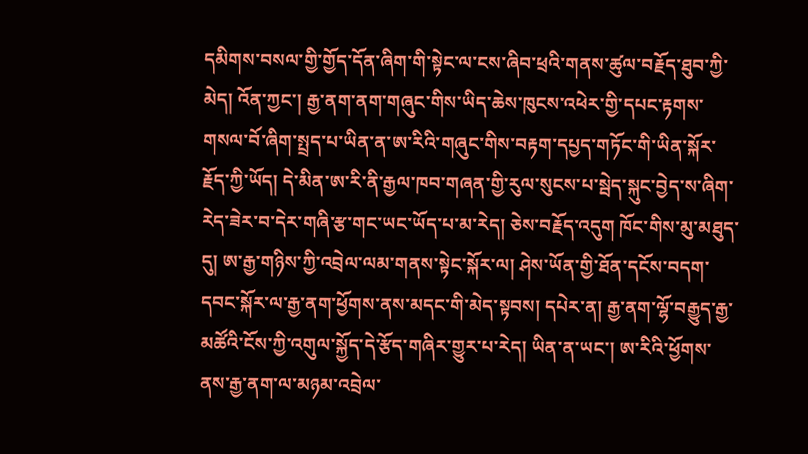དམིགས་བསལ་གྱི་གྱོད་དོན་ཞིག་གི་སྟེང་ལ་ངས་ཞིབ་ཕྲའི་གནས་ཚུལ་བརྗོད་ཐུབ་ཀྱི་མེད། འོན་ཀྱང་། རྒྱ་ནག་ནག་གཞུང་གིས་ཡིད་ཆེས་ཁུངས་འཕེར་གྱི་དཔང་རྟགས་གསལ་བོ་ཞིག་སྤྲད་པ་ཡིན་ན་ཨ་རིའི་གཞུང་གིས་བརྟག་དཔྱད་གཏོང་གི་ཡིན་སྐོར་རྗོད་ཀྱི་ཡོད། དེ་མིན་ཨ་རི་ནི་རྒྱལ་ཁབ་གཞན་གྱི་རུལ་སུངས་པ་སྦེད་སྐུང་བྱེད་ས་ཞིག་རེད་ཟེར་བ་དེར་གཞི་རྩ་གང་ཡང་ཡོད་པ་མ་རེད། ཅེས་བརྗོད་འདུག ཁོང་གིས་མུ་མཐུད་དུ། ཨ་རྒྱ་གཉིས་ཀྱི་འབྲེལ་ལམ་གནས་སྟེང་སྐོར་ལ། ཤེས་ཡོན་གྱི་ཐོན་དངོས་བདག་དབང་སྐོར་ལ་རྒྱ་ནག་ཕྱོགས་ནས་མདང་གི་མེད་སྟབས། དཔེར་ན། རྒྱ་ནག་ལྷོ་བརྒྱུད་རྒྱ་མཚོའི་ངོས་ཀྱི་འགུལ་སྐྱོད་དེ་རྩོད་གཞིར་གྱུར་པ་རེད། ཡིན་ན་ཡང་། ཨ་རིའི་ཕྱོགས་ནས་རྒྱ་ནག་ལ་མཉམ་འབྲེལ་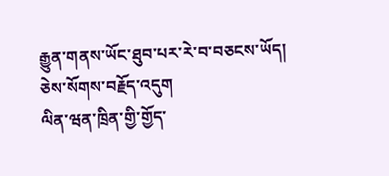རྒྱུན་གནས་ཡོང་ཐུབ་པར་རེ་བ་བཅངས་ཡོད། ཅེས་སོགས་བརྗོད་འདུག
ལིན་ཝན་ཁྲིན་གྱི་གྱོད་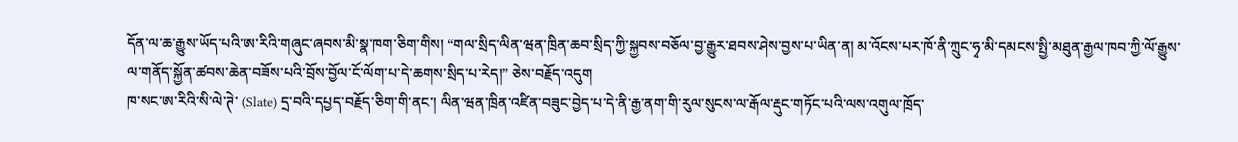དོན་ལ་ཆ་རྒྱུས་ཡོད་པའི་ཨ་རིའི་གཞུང་ཞབས་མི་སྣ་ཁག་ཅིག་གིས། “གལ་སྲིད་ལིན་ཝན་ཁྲིན་ཆབ་སྲིད་ཀྱི་སྐྱབས་བཅོལ་བྱ་རྒྱུར་ཐབས་ཤེས་བྱས་པ་ཡིན་ན། མ་འོངས་པར་ཁོ་ནི་ཀྲུང་ཧྭ་མི་དམངས་སྤྱི་མཐུན་རྒྱལ་ཁབ་ཀྱི་ལོ་རྒྱུས་ལ་གནོད་སྐྱོན་ཚབས་ཆེན་བཟོས་པའི་བྲོས་བྱོལ་ངོ་ལོག་པ་དེ་ཆགས་སྲིད་པ་རེད།” ཅེས་བརྗོད་འདུག
ཁ་སང་ཨ་རིའི་སི་ལེ་ཊེ་ (Slate) དྲ་བའི་དཔྱད་བརྗོད་ཅིག་གི་ནང་། ལིན་ཝན་ཁྲིན་འཛིན་བཟུང་བྱེད་པ་དེ་ནི་རྒྱ་ནག་གི་རུལ་སུངས་ལ་རྒོལ་རྡུང་གཏོང་པའི་ལས་འགུལ་ཁྲོད་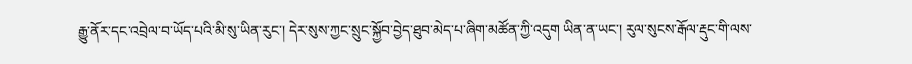རྒྱུ་ནོར་དང་འབྲེལ་བ་ཡོད་པའི་མི་སུ་ཡིན་རུང་། དེར་སུས་ཀྱང་སྲུང་སྐྱོབ་བྱེད་ཐུབ་མེད་པ་ཞིག་མཚོན་ཀྱི་འདུག ཡིན་ན་ཡང་། རུལ་སུངས་རྒོལ་རྡུང་གི་ལས་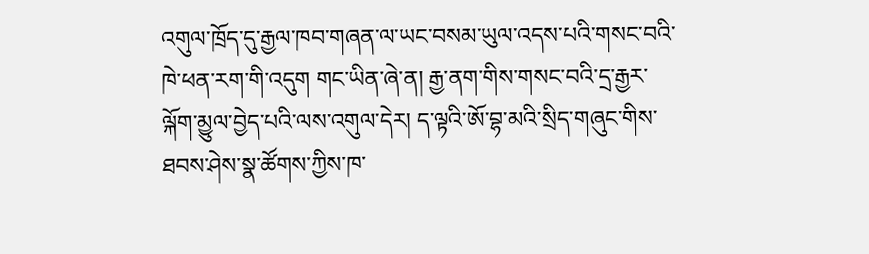འགུལ་ཁྲོད་དུ་རྒྱལ་ཁབ་གཞན་ལ་ཡང་བསམ་ཡུལ་འདས་པའི་གསང་བའི་ཁེ་ཕན་རག་གི་འདུག གང་ཡིན་ཞེ་ན། རྒྱ་ནག་གིས་གསང་བའི་དྲ་རྒྱར་ལྐོག་མྱུལ་བྱེད་པའི་ལས་འགུལ་དེར། ད་ལྟའི་ཨོ་བྷ་མའི་སྲིད་གཞུང་གིས་ཐབས་ཤེས་སྣ་ཚོགས་ཀྱིས་ཁ་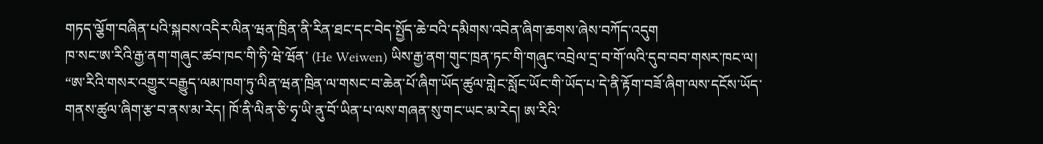གཏད་ལྕོག་བཞིན་པའི་སྐབས་འདིར་ལིན་ཝན་ཁྲིན་ནི་རིན་ཐང་དང་བེད་སྤྱོད་ཆེ་བའི་དམིགས་འབེན་ཞིག་ཆགས་ཞེས་བཀོད་འདུག
ཁ་སང་ཨ་རིའི་རྒྱ་ནག་གཞུང་ཚབ་ཁང་གི་ཧི་ཝེ་ཝོན་ (He Weiwen) ཡིས་རྒྱ་ནག་གུང་ཁྲན་ཏང་གི་གཞུང་འབྲེལ་དྲ་བ་གོ་ལའི་དུབ་བབ་གསར་ཁང་ལ། “ཨ་རིའི་གསར་འགྱུར་བརྒྱུད་ལམ་ཁག་ཏུ་ལིན་ཝན་ཁྲིན་ལ་གསང་བ་ཆེན་པོ་ཞིག་ཡོད་ཚུལ་གླེང་སློང་ཡོང་གི་ཡོད་པ་དེ་ནི་རྟོག་བཟོ་ཞིག་ལས་དངོས་ཡོད་གནས་ཚུལ་ཞིག་རྩ་བ་ནས་མ་རེད། ཁོ་ནི་ལིན་ཅི་ཧྭ་ཡི་ནུ་བོ་ཡིན་པ་ལས་གཞན་སུ་གང་ཡང་མ་རེད། ཨ་རིའི་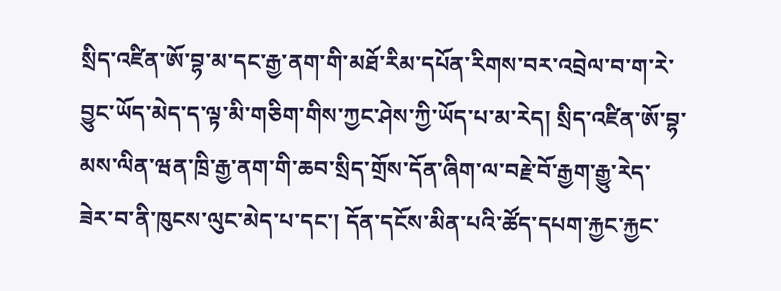སྲིད་འཛིན་ཨོ་བྷ་མ་དང་རྒྱ་ནག་གི་མཐོ་རིམ་དཔོན་རིགས་བར་འབྲེལ་བ་ག་རེ་བྱུང་ཡོད་མེད་ད་ལྟ་མི་གཅིག་གིས་ཀྱང་ཤེས་ཀྱི་ཡོད་པ་མ་རེད། སྲིད་འཛིན་ཨོ་བྷ་མས་ལིན་ཝན་ཁྲི་རྒྱ་ནག་གི་ཆབ་སྲིད་གྲོས་དོན་ཞིག་ལ་བརྗེ་བོ་རྒྱག་རྒྱུ་རེད་ཟེར་བ་ནི་ཁུངས་ལུང་མེད་པ་དང་། དོན་དངོས་མིན་པའི་ཚོད་དཔག་རྐྱང་རྐྱང་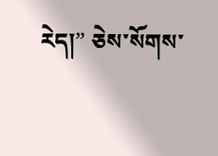རེད།” ཅེས་སོགས་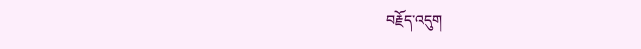བརྗོད་འདུག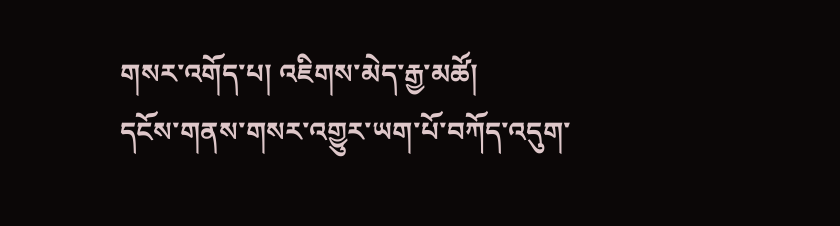གསར་འགོད་པ། འཇིགས་མེད་རྒྱ་མཚོ།
དངོས་གནས་གསར་འགྱུར་ཡག་པོ་བཀོད་འདུག་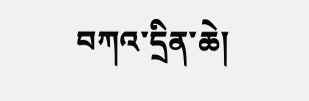བཀའ་དྲིན་ཆེ།